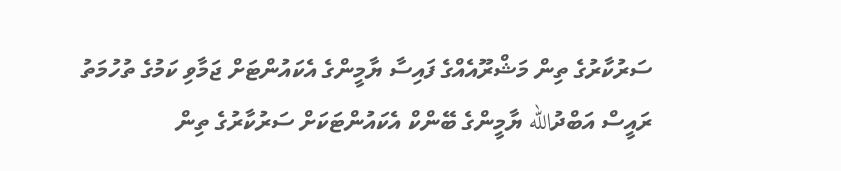ސަރުކާރުގެ ތިން މަޝްރޫއެއްގެ ފައިސާ ޔާމީންގެ އެކައުންޓަށް ޖަމާވި ކަމުގެ ތުހުމަތު
ރައީސް އަބްދުالله ޔާމީންގެ ބޭންކް އެކައުންޓަކަށް ސަރުކާރުގެ ތިން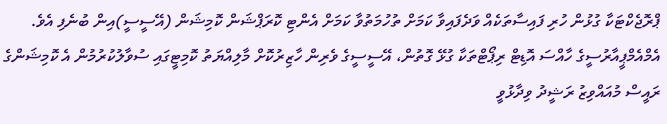ޕްރޮޖެކްޓަކާ ގުޅުން ހުރި ފައިސާތަކެއް ވަދެފައިވާ ކަމަށް ތުހުމަތުވާ ކަމަށް އެންޓި ކޮރަޕްޝަން ކޮމިޝަން (އޭސީސީ)އިން ބުނެފި އެވެ. އެމްއެމްޕީއާރުސީގެ ހާއްސަ އޮޑިޓް ރިޕޯޓްތަކާ ގުޅޭ ގޮތުން، އޭސީސީގެ ވެރިން ހާޒިރުކޮށް މާލިއްޔަތު ކޮމިޓީގައި ސުވާލުކުރުމުން އެ ކޮމިޝަންގެ ރައީސް މުއައްވިޒު ރަޝީދު ވިދާޅުވީ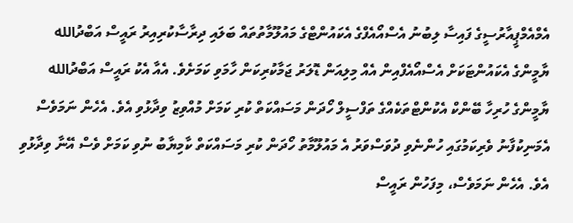އެމްއެމްޕީއާރުސީގެ ފައިސާ ލިބުނު އެސްއޯއެފްގެ އެކައުންޓްގެ މައުލޫމާތުތައް ބަލައި ދިރާސާކުރިއިރު ރައީސް އަބްދުالله ޔާމީންގެ އެކައުންޓަކަށް އެސްއޯއެފްއިން އެއް މިލިއަން ޑޮލަރު ޖަމާކުރިކަން ހާމަވި ކަމަށެވެ. އެއާ އެކު ރައީސް އަބްދުالله ޔާމީންގެ ހުރިހާ ބޭންކް އެކުންޓްތަކެއްގެ ތަފްސީލް ހޯދަން މަސައްކަތް ކުރި ކަމަށް މުއްވިޒު ވިދާޅުވި އެވެ. އެހެން ނަމަވެސް އެމަނިކުފާނު ވެރިކަމުގައި ހުންނެވި ދުވަސްވަރު އެ މައުލޫމާތު ހޯދަން ކުރި މަސައްކަތް ކާމިޔާބު ނުވި ކަމަށް ވެސް އޭނާ ވިދާޅުވި އެވެ. އެހެން ނަމަވެސް، މިފަހުން ރައީސް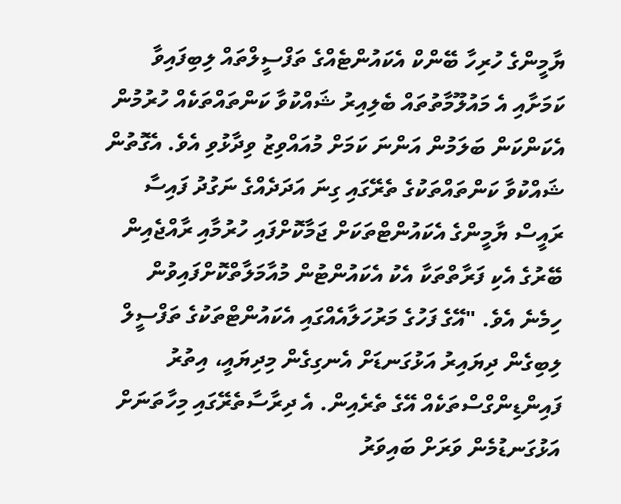ޔާމީންގެ ހުރިހާ ބޭންކް އެކައުންޓެއްގެ ތަފްސީލްތައް ލިބިފައިވާ ކަމަށާއި އެ މައުލޫމާތުތައް ބެލިއިރު ޝައްކުވާ ކަންތައްތަކެއް ހުރުމުން އެކަންކަން ބަލަމުން އަންނަ ކަމަށް މުއައްވިޒު ވިދާޅުވި އެވެ. އެގޮތުން ޝައްކުވާ ކަންތައްތަކުގެ ތެރޭގައި ގިނަ އަދަދެއްގެ ނަގުދު ފައިސާ ރައީސް ޔާމީންގެ އެކައުންޓްތަކަށް ޖަމާކޮށްފައި ހުރުމާއި ރާއްޖެއިން ބޭރުގެ އެކި ފަރާތްތަކާ އެކު އެކައުންޓުން މުއާމަލާތްކޮށްފައިވުން ހިމެނެ އެވެ. "އޭގެ ފަހުގެ މަރުހަލާއެއްގައި އެކައުންޓްތަކުގެ ތަފްސީލް ލިބިގެން ދިޔައިރު އަޅުގަނޑަށް އެނގިގެން މިދިޔައީ، އިތުރު ފައިންޑިންގްސްތަކެއް އޭގެ ތެރެއިން. އެ ދިރާސާތެރޭގައި މިހާތަނަށް އަޅުގަނޑުމެން ވަރަށް ބައިވަރު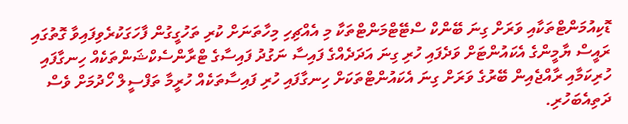ޑޮކިއުމަންޓްތަކާއި ވަރަށް ގިނަ ބޭންކް ސްޓޭޓްމަންޓްތަކާ މި އެއްޗިހި މިހާތަނަށް ކުރި ތަހުގީގުން ފާހަގަކުރެވިފައިވާ ގޮތުގައި ރައީސް ޔާމީންގެ އެކައުންޓަށް ވަދެފައި ހުރި ގިނަ އަދަދެއްގެ ފައިސާ ނަގުދު ފައިސާގެ ޓްރާންސެކްޝަންތަކެއް ހިނގާފައި ހުރިކަމާއި ރާއްޖެއިން ބޭރުގެ ވަރަށް ގިނަ އެކައުންޓްތަކަށް ހިނގާފައި ހުރި ފައިސާތަކެއް ހުރީމާ ތަފްސީލް ހޯދުމަށް ވެސް ދަތިއެބަހުރި.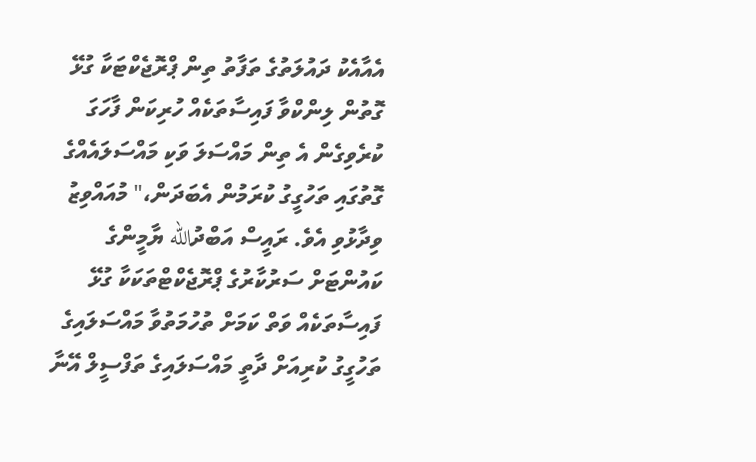އެއާއެކު ދައުލަތުގެ ތަފާތު ތިން ޕްރޮޖެކްޓަކާ ގުޅޭ ގޮތުން ލިންކްވާ ފައިސާތަކެއް ހުރިކަން ފާހަގަ ކުރެވިގެން އެ ތިން މައްސަލަ ވަކި މައްސަލައެއްގެ ގޮތުގައި ތަހުގީގު ކުރަމުން އެބަދަން،" މުއައްވިޒު ވިދާޅުވި އެވެ. ރައީސް އަބްދުالله ޔާމީންގެ ކައުންޓަށް ސަރުކާރުގެ ޕްރޮޖެކްޓްތަކަކާ ގުޅޭ ފައިސާތަކެއް ވަތް ކަމަށް ތުހުމަތުވާ މައްސަލައިގެ ތަހުގީގު ކުރިއަށް ދާތީ މައްސަލައިގެ ތަފްސީލް އޭނާ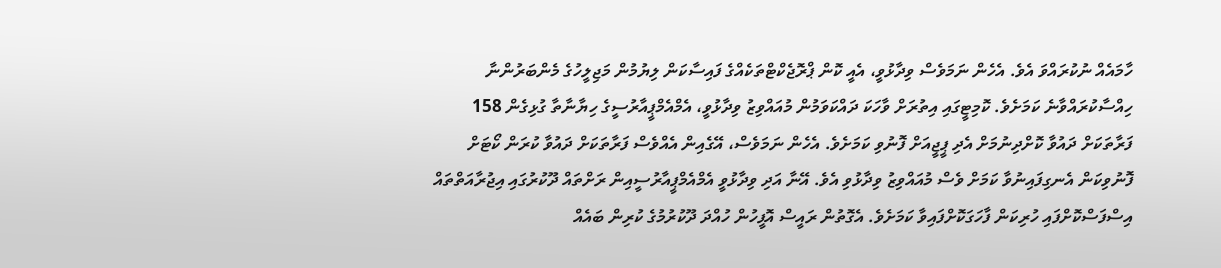ހާމައެއް ނުކުރައްވަ އެވެ. އެހެން ނަމަވެސް ވިދާޅުވީ، އެއީ ކޮން ޕްރޮޖެކްޓްތަކެއްގެ ފައިސާކަން ލިޔުމުން މަޖިލީހުގެ މެންބަރުންނާ ހިއްސާކުރައްވާނެ ކަމަށެވެ. ކޮމިޓީގައި އިތުރަށް ވާހަކަ ދައްކަވަމުން މުއައްވިޒު ވިދާޅުވީ، އެމްއެމްޕީއާރުސީގެ ހިޔާނާތާ ގުޅިގެން 158 ފަރާތަކަށް ދައުވާ ކޮށްދިނުމަށް އެދި ޕީޖީއަށް ފޮނުވި ކަމަށެވެ. އެހެން ނަމަވެސް، އޭގެއިން އެއްވެސް ފަރާތަކަށް ދައުވާ ކުރަން ކޯޓަށް ފޮނުވިކަން އެނގިފައިނުވާ ކަމަށް ވެސް މުއައްވިޒު ވިދާޅުވި އެވެ. އޭނާ އަދި ވިދާޅުވީ އެމްއެމްޕީއާރުސީއިން ރަށްތައް ދޫކުރުގައި އިޖުރާއަތްތައް އިސްފަސްކޮށްފައި ހުރިކަން ފާހަގަކޮށްފައިވާ ކަމަށެވެ. އެގޮތުން ރައީސް އޮފީހުން ހުއްދަ ދޫކުރުމުގެ ކުރިން ބައެއް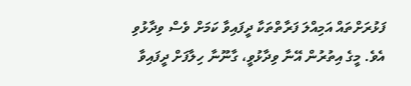ފަޅުރަށްތައް އަމިއްލަ ފަރާތްތަކާ ދީފައިވާ ކަމަށް ވެސް ވިދާޅުވި އެވެ. މީގެ އިތުރުން އޭނާ ވިދާޅުވީ، ގާނޫނާ ހިލާފަށް ދީފައިވާ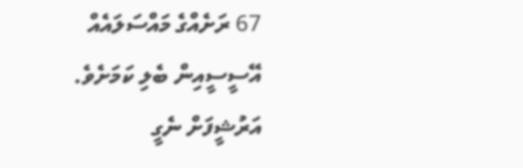67 ރަށެއްގެ މައްސަލައެއް އޭސީސީއިން ބެލި ކަމަށެވެ.
އަރުޝީފަށް ނެގީ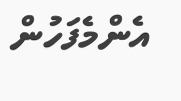އެންމެފަހުން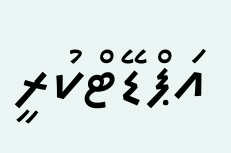އަޕްޑޭޓްކުރީ